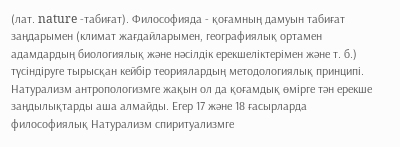(лат. nature -табиғат). Философияда - қоғамның дамуын табиғат заңдарымен (климат жағдайларымен, географиялық ортамен адамдардың биологиялық және нәсілдік ерекшеліктерімен және т. б.) түсіндіруге тырысқан кейбір теориялардың методологиялық принципі. Натурализм антропологизмге жақын ол да қоғамдық өмірге тән ерекше заңдылықтарды аша алмайды. Егер 17 және 18 ғасырларда философиялық Натурализм спиритуализмге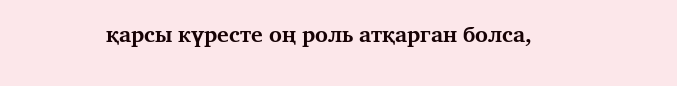қарсы күресте оң роль атқарган болса,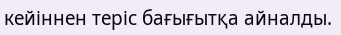кейіннен теріс бағығытқа айналды.